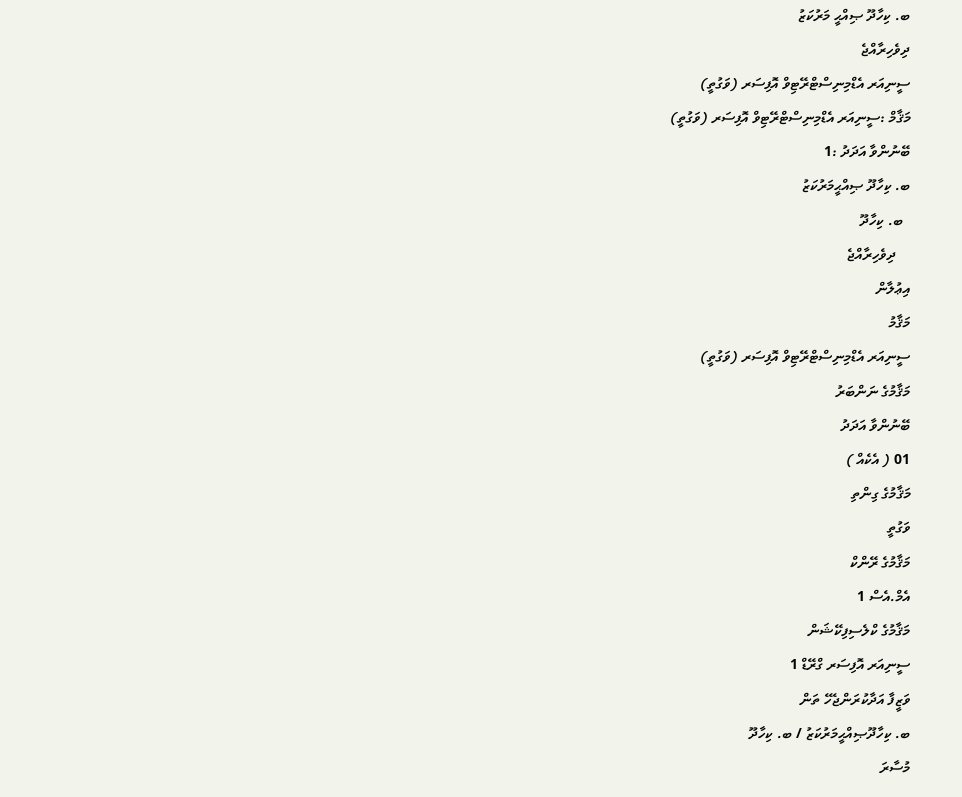ބ. ކިހާދޫ ޞިއްޙީ މަރުކަޒު
ދިވެހިރާއްޖެ
ސީނިއަރ އެޑްމިނިސްޓްރޭޓިވް އޮފިސަރ (ވަގުތީ)
މަޤާމް :ސީނިއަރ އެޑްމިނިސްޓްރޭޓިވް އޮފިސަރ (ވަގުތީ)
ބޭނުންވާ އަދަދު :1
ބ. ކިހާދޫ ޞިއްޙީމަރުކަޒު
  ބ. ކިހާދޫ
    ދިވެހިރާއްޖެ
އިޢުލާން
މަޤާމު
ސީނިއަރ އެޑްމިނިސްޓްރޭޓިވް އޮފިސަރ (ވަގުތީ)
މަޤާމުގެ ނަންބަރު
ބޭނުންވާ އަދަދު
01 ( އެކެއް )
މަޤާމުގެ ގިންތި
ވަގުތީ
މަޤާމުގެ ރޭންކް
އެމް.އެސް 1
މަޤާމުގެ ކްލެސިފިކޭޝަން
ސީނިއަރ އޮފިސަރ ގްރޭޑް 1
ވަޒީފާ އަދާކުރަންޖެހޭ ތަން
ބ. ކިހާދޫޞިއްޙީމަރުކަޒު / ބ. ކިހާދޫ
މުސާރަ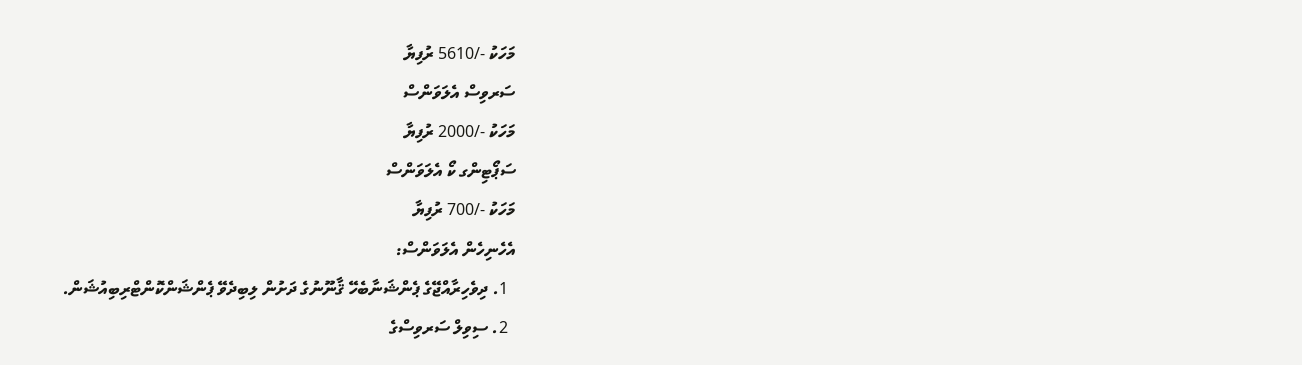މަހަކު -/5610 ރުފިޔާ
ސަރވިސް އެލަވަންސް
މަހަކު -/2000 ރުފިޔާ
ސަޕޯޓިންގ ކޯ އެލަވަންސް
މަހަކު -/700 ރުފިޔާ
އެހެނިހެން އެލަވަންސް:
  1. ދިވެހިރާއްޖޭގެ ޕެންޝަނާބެހޭ ޤާނޫނުގެ ދަށުން ލިބިދެވޭ ޕެންޝަންކޮންޓްރިބިއުޝަން.
  2. ސިވިލް ސަރވިސްގެ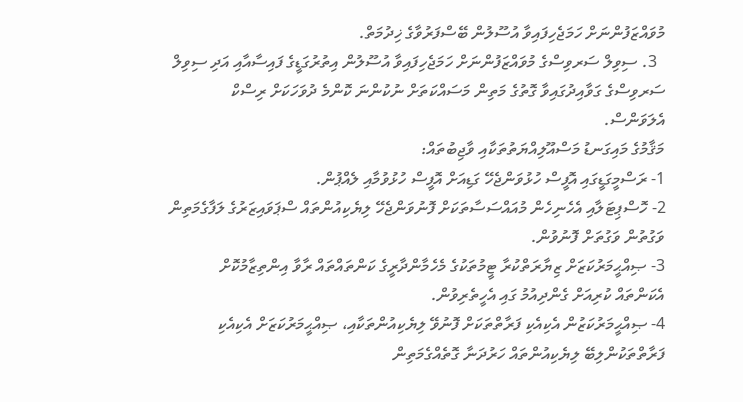މުވައްޒަފުންނަށް ހަމަޖެހިފައިވާ އުސޫލުން ބޭސްފަރުވާގެ ޚިދުމަތް.
  3. ސިވިލް ސަރވިސްގެ މުވައްޒަފުންނަށް ހަމަޖެހިފައިވާ އުސޫލުން އިތުރުގަޑީގެ ފައިސާއާއި އަދި ސިވިލް ސަރވިސްގެ ގަވާއިދުގައިވާ ގޮތުގެ މަތިން މަސައްކަތަށް ނުކުންނަ ކޮންމެ ދުވަހަކަށް ރިސްކް އެލަވަންސް.
މަޤާމުގެ މައިގަނޑު މަސްއޫލިއްޔަތުތަކާއި ވާޖިބުތައް:
1- ރަސްމީގަޑީގައި އޮފީސް ހުޅުވަންޖެހޭ ގަޑިއަށް އޮފީސް ހުޅުވުމާއި ލެއްޕުން.
2- ހޮސްޕިޓަލާއި އެހެނިހެން މުއައްސަސާތަކަށް ފޮނުވަންޖެހޭ ލިޔެކިއުންތައް ސްޕަވައިޒަރުގެ ލަފާގެމަތިން ވަގުތުން ވަގުތަށް ފޮނުވުން.
3- ޞިއްޙީމަރުކަޒަށް ޒިޔާރަތްކުރާ ޓީމުތަކުގެ މެހެމާންދާރީގެ ކަންތައްތައް ރާވާ އިންތިޒާމުކޮށް އެކަންތައް ކުރިއަށް ގެންދިއުމު ގައި އެހީތެރިވުން.
4- ޞިއްޙީމަރުކަޒުން އެކިއެކި ފަރާތްތަކަށް ފޮނުވޭ ލިޔެކިއުންތަކާއި، ޞިއްޙީމަރުކަޒަށް އެކިއެކި ފަރާތްތަކުންލިބޭ ލިޔެކިއުންތައް ހަރުދަނާ ގޮތެއްގެމަތިން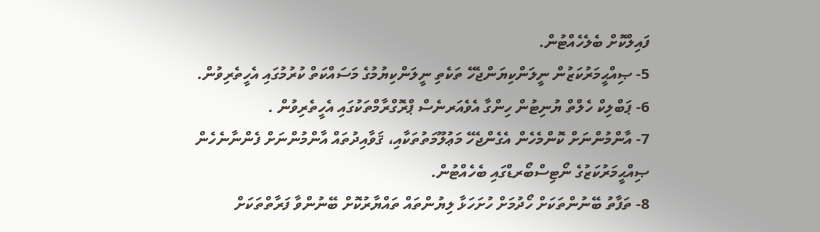ފައިލްކޮށް ބެލެހެއްޓުން.
5- ޞިއްޙީމަރުކަޒުން ނީލަންކިޔަންޖެހޭ ތަކެތި ނީލަންކިޔުމުގެ މަސައްކަތް ކުރުމުގައި އެހީތެރިވުން.
6- ޕަބްލިކް ހެލްތް ޔުނިޓުން ހިންގާ އެވެއަރނެސް ޕްރޮގްރާމްތަކުގައި އެހީތެރިވުން .
7- އާންމުންނަށް ކޮންމެހެން އެގެންޖެހޭ މަޢުލޫމަތުތަކާއި، ޤަވާއިދުތައް އާންމުންނަށް ފެންނާނެހެން ޞިއްޙީމަރުކަޒުގެ ނޯޓިސްބޯރޑްގައި ބެހެއްޓުން.
8- ތަފާތު ބޭނުންތަކަށް ހޯދުމަށް ހުށަހަޅާ ލިޔުންތައް ތައްޔާރުކޮށް ބޭނުންވާ ފަރާތްތަކަށް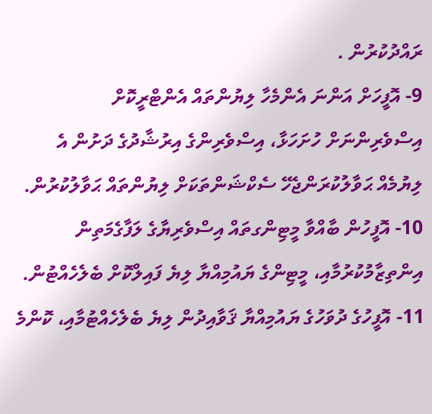ރައްދުކުރުން .
9- އޮފީހަށް އަންނަ އެންމެހާ ލިޔުންތައް އެންޓްރީކޮށް އިސްވެރިންނަށް ހުށަހަޅާ، އިސްވެރިންގެ އިރުޝާދުގެ ދަށުން އެ ލިޔުމެއް ޙަވާލުކުރަންޖެހޭ ސެކްޝަންތަކަށް ލިޔުންތައް ޙަވާލުކުރުން.
10- އޮފީހުން ބާއްވާ މީޓިންގތައް އިސްވެރިޔާގެ ލަފާގެމަތިން އިންތިޒާމުކުރުމާއި، މީޓިންގެ ޔައުމިއްޔާ ލިޔެ ފައިލްކޮށް ބެލެހެއްޓުން.
11- އޮފީހުގެ ދުވަހުގެ ޔައުމިއްޔާ ޤަވާއިދުން ލިޔެ ބެލެހެއްޓުމާއި، ކޮންމެ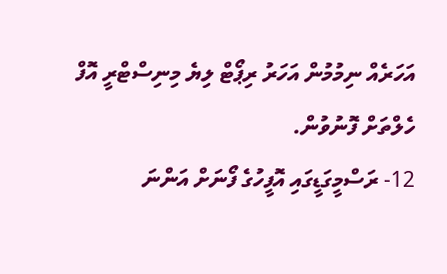އަހަރެއް ނިމުމުން އަހަރު ރިޕޯޓް ލިޔެ މިނިސްޓްރީ އޮފް ހެލްތަށް ފޮނުވުން.
12- ރަސްމީގަޑީގައި އޮފީހުގެ ފޯނަށް އަންނަ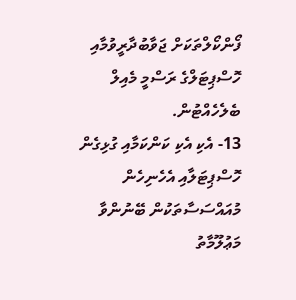ފޯންކޯލްތަކަށް ޖަވާބުދާރީވުމާއި ހޮސްޕިޓަލްގެ ރަސްމީ މެއިލް ބެލެހެއްޓުން.
13- އެކި އެކި ކަންކަމާއި ގުޅިގެން ހޮސްޕިޓަލާއި އެހެނިހެން މުއައްސަސާތަކުން ބޭނުންވާ މަޢުލޫމާތު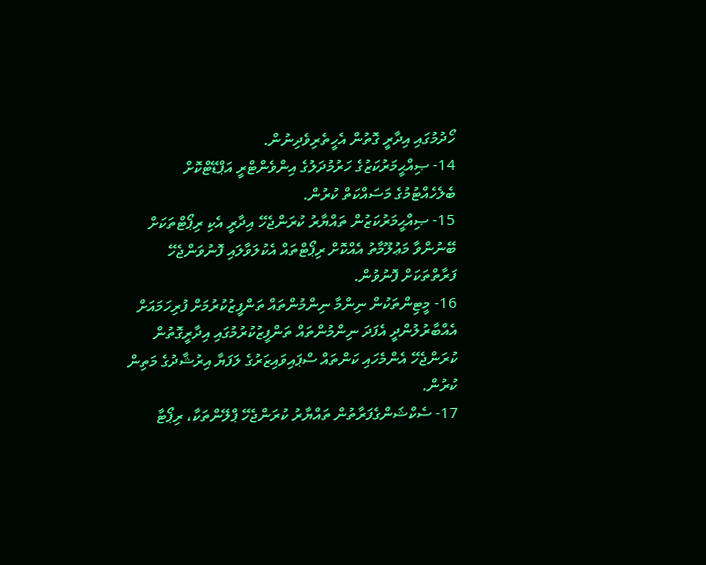ހޯދުމުގައި އިދާރީ ގޮތުން އެހީތެރިވެދިނުން.
14- ޞިއްޙީމަރުކަޒުގެ ހަރުމުދަލުގެ އިންވެންޓްރީ އަޕްޑޭޓްކޮށް ބެލެހެއްޓުމުގެ މަސައްކަތް ކުރުން.
15- ޞިއްޙީމަރުކަޒުން ތައްޔާރު ކުރަންޖެހޭ އިދާރީ އެކި ރިޕޯޓްތަކަށް ބޭނުންވާ މަޢުލޫމާތު އެއްކޮށް ރިޕޯޓްތައް އެކުލަވާލައި ފޮނުވަންޖެހޭ ފަރާތްތަކަށް ފޮނުވުން.
16- މީޓިންތަކުން ނިންމާ ނިންމުންތައް ތަންފީޒުކުރުމަށް ފުރިހަމައަށް އެއްބާރުލުންދީ އެފަދަ ނިންމުންތައް ތަންފީޒުކުރުމުގައި އިދާރީގޮތުން ކުރަންޖެހޭ އެންމެހައި ކަންތައް ސްޕައިވައިޒަރުގެ ލަފަޔާ އިރުޝާދުގެ މަތިން ކުރުން.
17- ސެކްޝަންގެފަރާތުން ތައްޔާރު ކުރަންޖެހޭ ޕްލޭންތަކާ، ރިޕޯޓާ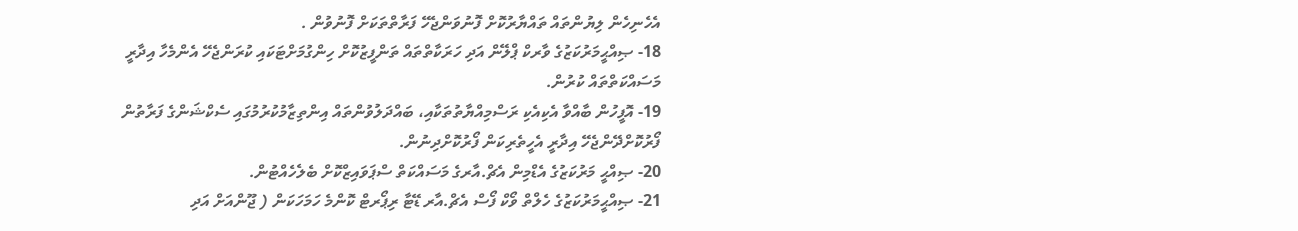އެހެނިހެން ލިޔުންތައް ތައްޔާރުކޮށް ފޮނުވަންޖެހޭ ފަރާތްތަކަށް ފޮނުވުން .
18- ޞިއްޙީމަރުކަޒުގެ ވާރކް ޕްލޭން އަދި ހަރަކާތްތައް ތަންފީޒުކޮށް ހިންގުމަށްޓަކައި ކުރަންޖެހޭ އެންމެހާ އިދާރީ މަސައްކަތްތައް ކުރުން.
19- އޮފީހުން ބާއްވާ އެކިއެކި ރަސްމިއްޔާތުތަކާއި، ބައްދަލުވުންތައް އިންތިޒާމުކުރުމުގައި ސެކްޝަންގެ ފަރާތުން ފޯރުކޮށްދޭންޖެހޭ އިދާރީ އެހީތެރިކަން ފޯރުކޮށްދިނުން.
20- ޞިއްޙީ މަރުކަޒުގެ އެޑްމިން އެޗް.އާރގެ މަސައްކަތް ސްޕަވައިޒްކޮށް ބެލެހެއްޓުން.
21- ޞިއްޙީމަރުކަޒުގެ ހެލްތް ވޯކް ފޯސް އެޗް.އާރ ޑޭޓާ ރިޕޯރޓް ކޮންމެ ހަމަހަކަން ( ޖޫންއަށް އަދި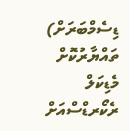ޑިސެމްބަރަށް) ތައްޔާރުކޮށް މެޑިކަލް ރެކޯރޑްސްއަށް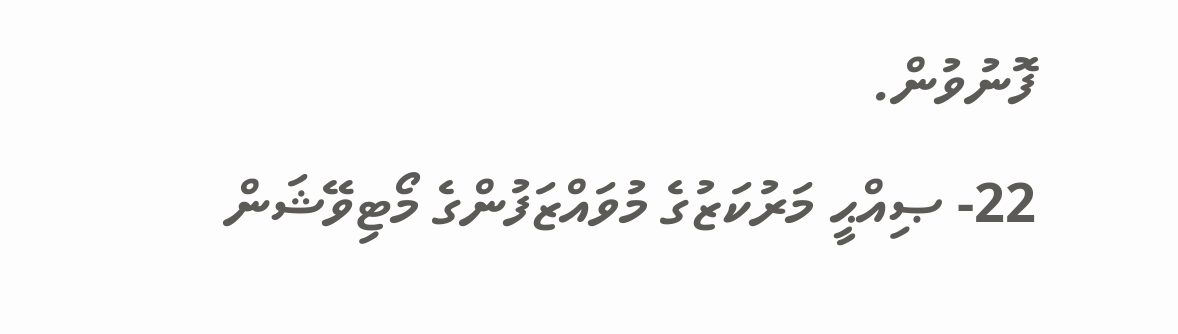ފޮނުވުން.
22- ޞިއްޙީ މަރުކަޒުގެ މުވައްޒަފުންގެ މޯޓިވޭޝަން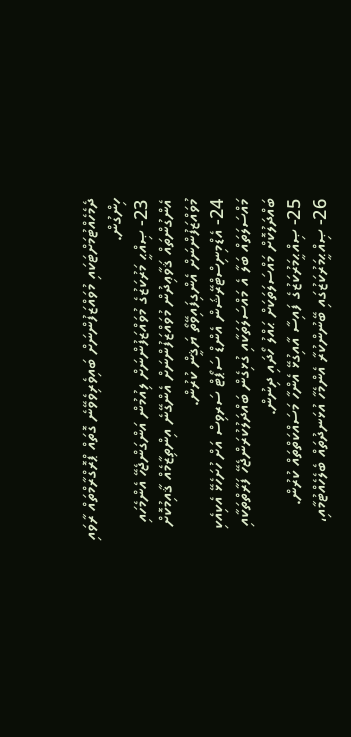ދެމެހެއްޓުމަށްޓަކައި މުވައްޒަފުންނަށް ބައިވެރިވެވޭނެ ގޮތައް ޕްރޮގްރާމްތައް ރާވައި ހިންގުން.
23- ޞިއްޙީ މަރުކަޒުގެ މުވައްޒަފުންނަށް ލިއުމުން އަންގަންޖެހޭ އެންމެހައި އެންގުންތައް ޤަވާޢިދުން މުވައްޒަފުންނަށް އެންގޭނެ އިންތިޒާމެއް ޤާއިމުކޮށް މުވައްޒަފުންނަށް އެންގިފައިވޭތޯ ޔަޤީން ކުރުން.
24- އެޑްމިނިސްޓްރޭޝަން އެންޑް ސަޕޯޓް ސަރވިސް އަށް ހުށަހެޅޭ އެކިއެކި މައްސަލަތައް ބަލާ އެ މައްސަލަތަކާއި ގުޅިގެން ބައްދަލުކުރަންޖެހޭ ފަރާތްތަކާއި ބައްދަލުކޮށް މައްސަލަތަކަށް ޙައްލު ހޯދައި ދިނުން.
25- ޞިއްޙީމަރުކަޒުގެ ފައިސާ އާއިގުޅޭ އެންހާ މަސައްކަތްތައް ކުރުން.
26- ޞިއްޙީމަރުކަޒުގައި ބޭނުންކުރާ އެންމެހާ އުޅަނދުތައް ބެލެހެއްޓުމާއި،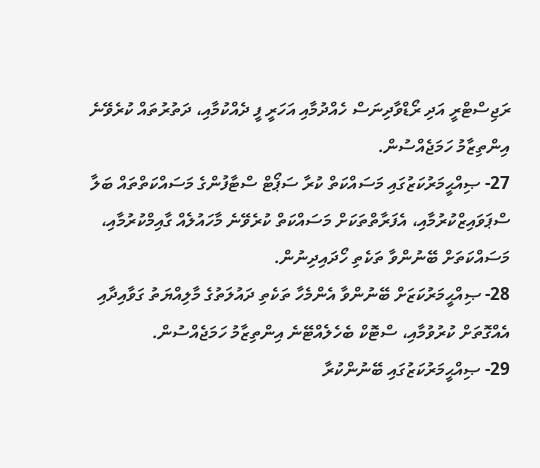ރަޖިސްޓްރީ އަދި ރޯޑްވާދިނަސް ހެއްދުމާއި އަހަރީ ފީ ދެއްކުމާއި، ދަތުރުތައް ކުރެވޭނެ އިންތިޒާމު ހަމަޖެއްސުން.
27- ޞިއްޙީމަރުކަޒުގައި މަސައްކަތް ކުރާ ސަޕޯޓް ސްޓާފުންގެ މަސައްކަތްތައް ބަލާ ސްޕަވައިޒްކުރުމާއި، އެފަރާތްތަކަށް މަސައްކަތް ކުރެވޭނެ މާހައުލެއް ގާއިމްކުރުމާއި، މަސައްކަތަށް ބޭނުންވާ ތަކެތި ހޯދައިދިނުން.
28- ޞިއްޙީމަރުކަޒަށް ބޭނުންވާ އެންމެހާ ތަކެތި ދައުލަތުގެ މާލިއްޔަތު ގަވާއިދާއި އެއްގޮތަށް ކުރުވުމާއި، ސްޓޮކް ބެހެލެއްޓޭނެ އިންތިޒާމު ހަމަޖެއްސުން.
29- ޞިއްޙީމަރުކަޒުގައި ބޭނުންކުރާ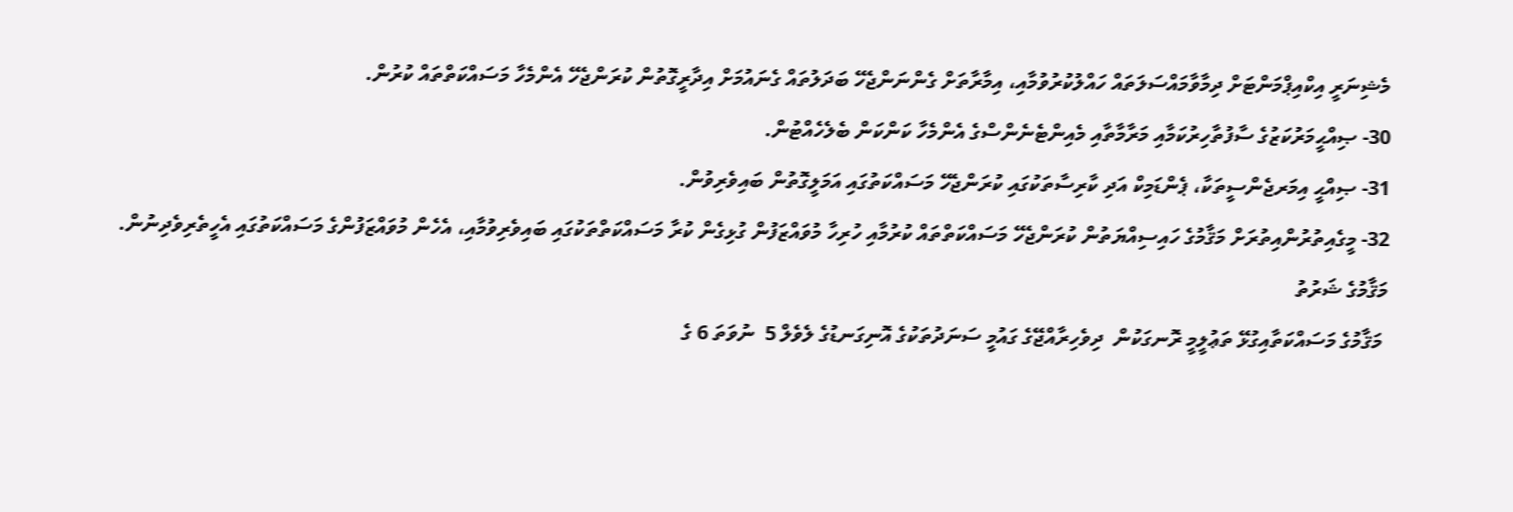މެޝިނަރީ އިކްއިޕްމަންޓަށް ދިމާވާމައްސަލަތައް ހައްލުކުރުވުމާއި، އިމާރާތަށް ގެންނަންޖެހޭ ބަދަލުތައް ގެނައުމަށް އިދާރީގޮތުން ކުރަންޖެހޭ އެންމެހާ މަސައްކަތްތައް ކުރުން.
30- ޞިއްޙީމަރުކަޒުގެ ސާފުތާހިރުކަމާއި މަރާމާތާއި މެއިންޓެނެންސްގެ އެންމެހާ ކަންކަން ބެލެހެއްޓުން.
31- ޞިއްޙީ އިމަރޖެންސީތަކާ، ޕެންޑަމިކް އަދި ކާރިސާތަކުގައި ކުރަންޖެހޭ މަސައްކަތުގައި އަމަލީގޮތުން ބައިވެރިވުން.
32- މީގެއިތުރުންއިތުރަށް މަޤާމުގެ ހައިސިއްޔަތުން ކުރަންޖެހޭ މަސައްކަތްތައް ކުރުމާއި ހުރިހާ މުވައްޒަފުން ގުޅިގެން ކުރާ މަސައްކަތްތަކުގައި ބައިވެރިވުމާއި، އެހެން މުވައްޒަފުންގެ މަސައްކަތުގައި އެހީތެރިވެދިނުން.
މަޤާމުގެ ޝަރުތު
 މަޤާމުގެ މަސައްކަތާއިގުޅޭ ތަޢުލީމީ ރޮނގަކުން  ދިވެހިރާއްޖޭގެ ގައުމީ ސަނަދުތަކުގެ އޮނިގަނޑުގެ ލެވެލް 5  ނުވަތަ 6 ގެ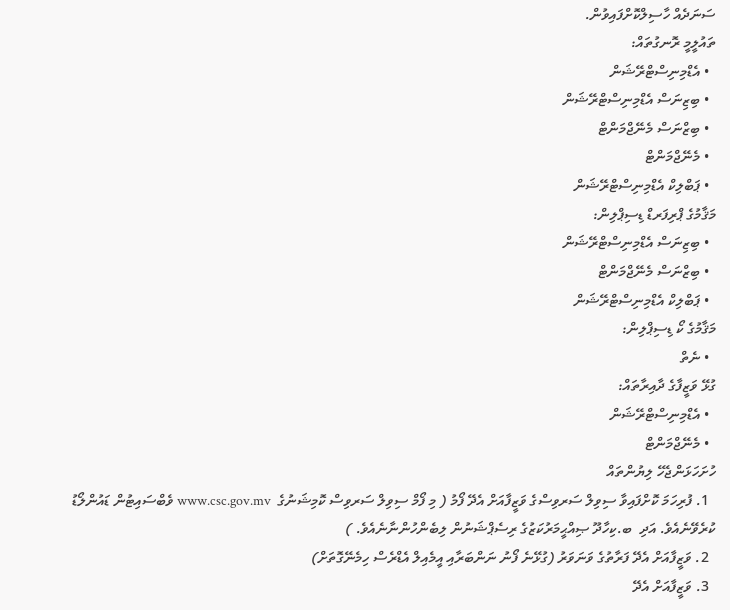ސަނަދެއް ހާސިލްކޮށްފައިވުން.
ތައުލީމީ ރޮނގުތައް:
  • އެޑްމިނިސްޓްރޭޝަން
  • ބިޒިނަސް އެޑްމިނިސްޓްރޭޝަން
  • ބިޒްނަސް މެނޭޖްމަންޓް
  • މެނޭޖްމަންޓް
  • ޕަބްލިކް އެޑްމިނިސްޓްރޭޝަން
މަޤާމުގެ ޕްރިފަރޑް ޑިސިޕްލިން:
  • ބިޒިނަސް އެޑްމިނިސްޓްރޭޝަން
  • ބިޒްނަސް މެނޭޖްމަންޓް
  • ޕަބްލިކް އެޑްމިނިސްޓްރޭޝަން
މަޤާމުގެ ކޯ ޑިސިޕްލިން:
  • ނެތް
ގުޅޭ ވަޒީފާގެ ދާއިރާތައް:
  • އެޑްމިނިސްޓްރޭޝަން
  • މެނޭޖްމަންޓް
ހުށަހަޅަންޖެހޭ ލިޔުންތައް
  1. ފުރިހަމަ ކޮށްފައިވާ ސިވިލް ސަރވިސްގެ ވަޒީފާއަށް އެދޭ ފޯމު ( މި ފޯމް ސިވިލް ސަރވިސް ކޮމިޝަނުގެ  www.csc.gov.mv ވެބްސައިޓުން ޑައުންލޯޑު ކުރެވޭނެއެވެ. އަދި  ބ.ކިހާދޫ ޞިއްޙީމަރުކަޒުގެ ރިސެޕްޝަނުން ލިބެންހުންނާނެއެވެ. )
  2. ވަޒީފާއަށް އެދޭ ފަރާތުގެ ވަނަވަރު (ގުޅޭނެ ފޯނު ނަންބަރާއި އީމެއިލް އެޑްރެސް ހިމެނޭގޮތަށް)
  3. ވަޒީފާއަށް އެދޭ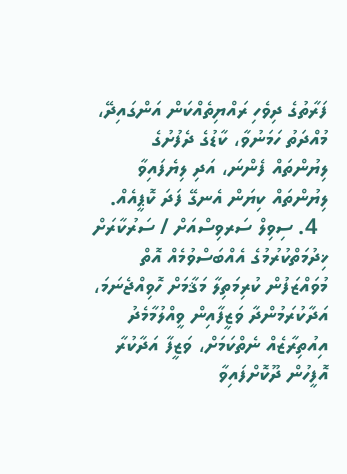ފަރާތުގެ ދިވެހި ރައްޔިތެއްކަން އަންގައިދޭ، މުއްދަތު ހަމަނުވާ، ކާޑުގެ ދެފުށުގެ ލިޔުންތައް ފެންނަ، އަދި ލިޔެފައިވާ ލިޔުންތައް ކިޔަން އެނގޭ ފަދަ ކޮޕީއެއް.
  4. ސިވިލް ސަރވިސްއަށް / ސަރުކާރަށް ޚިދުމަތްކުރުމުގެ އެއްބަސްވުމެއް އޮތް މުވައްޒަފުން ކުރިމަތިލާ މަޤާމަށް ހޮވިއްޖެނަމަ، އަދާކުރަމުންދާ ވަޒީފާއިން ވީއްލުމާމެދު އިއުތިރާޒެއް ނެތްކަމަށް، ވަޒީފާ އަދާކުރާ އޮފީހުން ދޫކޮށްފައިވާ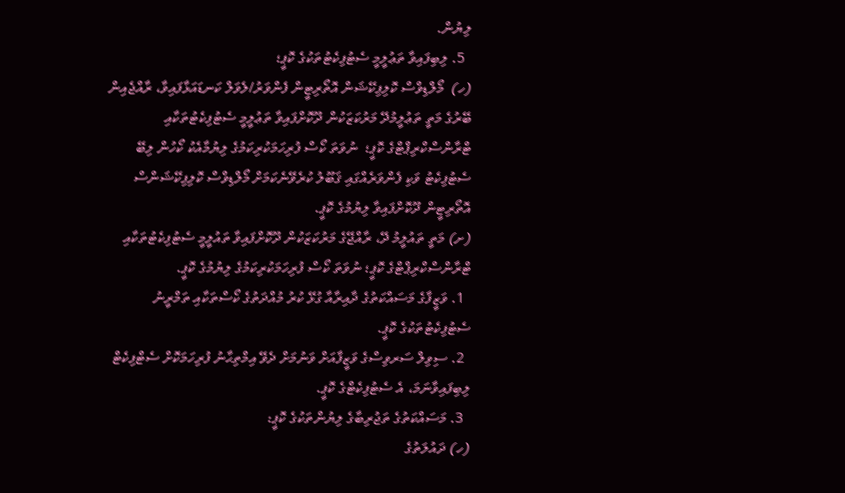ލިޔުން.
  5. ލިބިފައިވާ ތަޢުލީމީ ސެޓުފިކެޓުތަކުގެ ކޮޕީ؛
(ހ)  މޯލްޑިވްސް ކޮލިފިކޭޝަން އޮތޯރިޓީން ފެންވަރު/ލެވަލް ކަނޑައަޅާފައިވާ، ރާއްޖެއިން ބޭރުގެ މަތީ ތަޢުލީމުދޭ މަރުކަޒަކުން ދޫކޮށްފައިވާ ތަޢުލީމީ ސެޓުފިކެޓުތަކާއި ޓްރާންސްކްރިޕްޓްގެ ކޮޕީ؛  ނުވަތަ ކޯސް ފުރިހަމަކުރިކަމުގެ ލިޔުމާއެކު ކޯހުން ލިބޭ ސެޓުފިކެޓު ވަކި ފެންވަރެއްގައި ޤަބޫލު ކުރެވޭނެކަމަށް މޯލްޑިވްސް ކޮލިފިކޭޝަންސް އޮތޯރިޓީން ދޫކޮށްފައިވާ ލިޔުމުގެ ކޮޕީ.
(ށ) މަތީ ތައުލީމު ދޭ، ރާއްޖޭގެ މަރުކަޒަކުން ދޫކޮށްފައިވާ ތައުލީމީ ސެޓުފިކެޓުތަކާއި ޓްރާންސްކްރިޕްޓްގެ ކޮޕީ؛ ނުވަތަ ކޯސް ފުރިހަމަކުރިކަމުގެ ލިޔުމުގެ ކޮޕީ.
  1. ވަޒީފާގެ މަސައްކަތުގެ ދާއިރާއާ ގުޅޭ ކުރު މުއްދަތުގެ ކޯސްތަކާއި ތަމްރީނު ސެޓުފިކެޓުތަކުގެ ކޮޕީ.
  2. ސިވިލް ސަރވިސްގެ ވަޒީފާއަށް ވަނުމަށް ދެވޭ އިމްތިޙާނު ފުރިހަމަކޮށް ސެޓްފިކެޓް ލިބިފައިވާނަމަ، އެ ސެޓުފިކެޓްގެ ކޮޕީ.
  3. މަސައްކަތުގެ ތަޖުރިބާގެ ލިޔުންތަކުގެ ކޮޕީ:
(ހ) ދައުލަތުގެ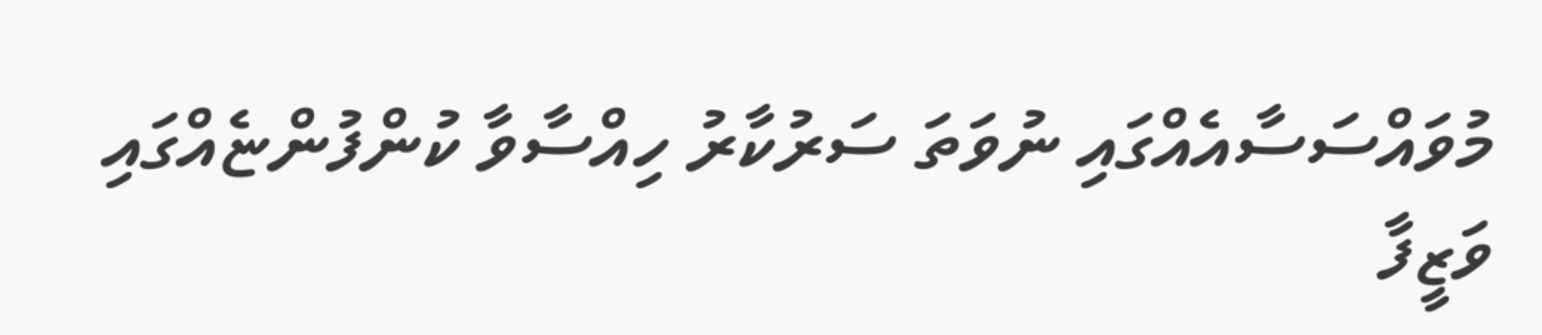މުވައްސަސާއެއްގައި ނުވަތަ ސަރުކާރު ހިއްސާވާ ކުންފުންޏެއްގައި ވަޒީފާ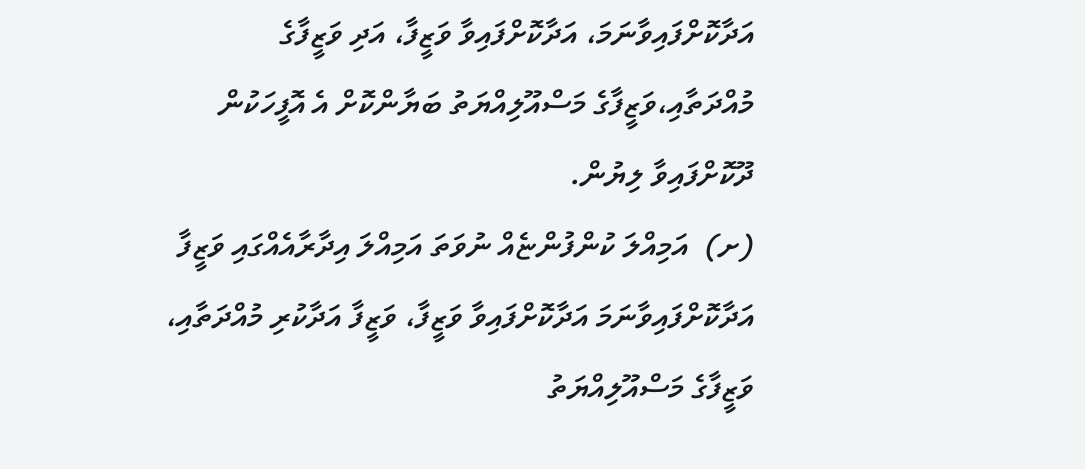އަދާކޮށްފައިވާނަމަ، އަދާކޮށްފައިވާ ވަޒީފާ، އަދި ވަޒީފާގެ މުއްދަތާއި،ވަޒީފާގެ މަސްއޫލިއްޔަތު ބަޔާންކޮށް އެ އޮފީހަކުން ދޫކޮށްފައިވާ ލިޔުން.
(ށ)  އަމިއްލަ ކުންފުންޏެއް ނުވަތަ އަމިއްލަ އިދާރާއެއްގައި ވަޒީފާ އަދާކޮށްފައިވާނަމަ އަދާކޮށްފައިވާ ވަޒީފާ، ވަޒީފާ އަދާކުރި މުއްދަތާއި، ވަޒީފާގެ މަސްއޫލިއްޔަތު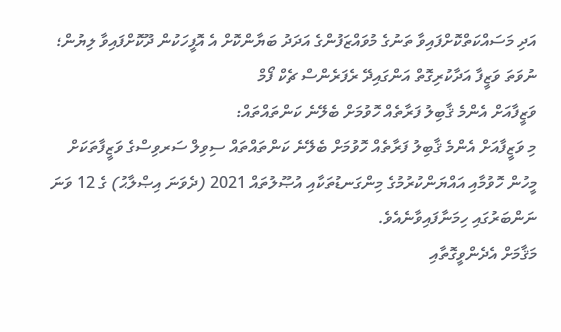އަދި މަސައްކަތްކޮށްފައިވާ ތަނުގެ މުވައްޒަފުންގެ އަދަދު ބަޔާންކޮށް އެ އޮފީހަކުން ދޫކޮށްފައިވާ ލިޔުން؛ ނުވަތަ ވަޒީފާ އަދާކުރިގޮތް އަންގައިދޭ ރެފަރެންސް ޗެކް ފޯމް
ވަޒީފާއަށް އެންމެ ޤާބިލު ފަރާތެއް ހޮވުމަށް ބެލޭނެ ކަންތައްތައް:
މި ވަޒީފާއަށް އެންމެ ޤާބިލު ފަރާތެއް ހޮވުމަށް ބެލޭނެ ކަންތައްތައް ސިވިލް ސަރވިސްގެ ވަޒީފާތަކަށް މީހުން ހޮވުމާއި އައްޔަންކުރުމުގެ މިންގަނޑުތަކާއި އުޞޫލުތައް 2021 (ދެވަނަ އިޞްލާޙު) ގެ 12 ވަނަ ނަންބަރުގައި ހިމަނާފައިވާނެއެވެ.
މަޤާމަށް އެދެންވީގޮތާއި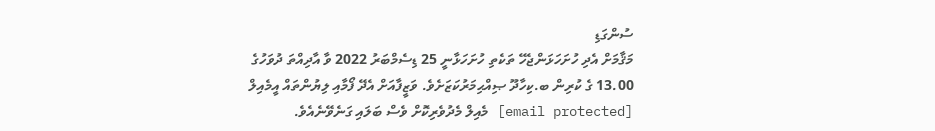ސުންގަޑި
މަޤާމަށް އެދި ހުށަހަޅަންޖެހޭ ތަކެތި ހުށަހަޅާނީ 25 ޑިސެމްބަރު 2022 ވާ އާދިއްތަ ދުވަހުގެ 13.00 ގެ ކުރިން ބ.ކިހާދޫ ޞިއްޙިމަރުކަޒަށެވެ. ވަޒީފާއަށް އެދޭ ފޯމާއި ލިޔުންތައް އީމެއިލް [email protected] މެއިލް މެދުވެރިކޮށް ވެސް ބަލައި ގަނެވޭނެއެވެ.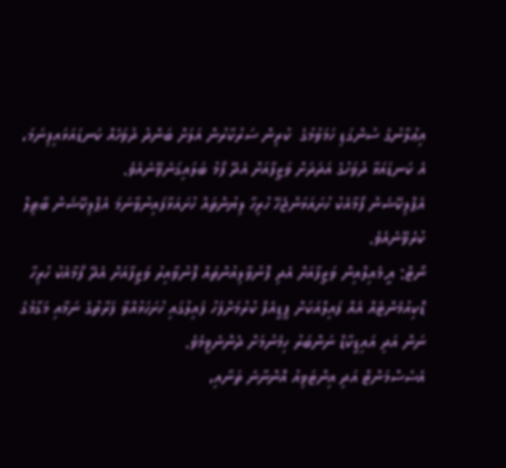އިޢުލާނުގެ ސުންގަޑި ހަމަވުމުގެ  ކުރިން ސަރުކާރުން އަލަށް ބަންދު ދުވަހެއް ކަނޑައަޅައިފިނަމަ، އެ ކަނޑައަޅާ ދުވަހުގެ އަދަދަށް ވަޒީފާއަށް އެދޭ ފޯމު ބަލައިގަނެވޭނެއެވެ.
އެޕްލިކޭޝަން ފޯމާއެކު ހުށައަޅަންޖެހޭ ހުރިހާ ލިޔުންތައް ހުށައަޅާފައިނުވާނަމަ އެޕްލިކޭޝަން ބާޠިލް ކުރެވޭނެއެވެ.
ނޯޓް: އީ.މެއިލްއިން ވަޒީފާއަށް އެދި ފޮނުވާލިއުންތައް ފޮނުވާއިރު ވަޒީފާއަށް އެދޭ ފޯމާއެކު ހުރިހާ ޑޮކިއުމެންޓެއް އެއް ފައިލްއަކަށް ޕީޑީއެފް ކުރުމަށްފަހު ފައިލުގައި ހުށަހަޅުއްވާ ފަރާތުގެ ނަމާއި މަގާމުގެ ނަން އަދި އައިޑީކާޑް ނަންބަރު ހިމެނުމަށް ދެންނެވީމެވެ.
އެސެސްމަންޓް އަދި އިންޓަވިއު އޮންނާނެ ތަނާއި،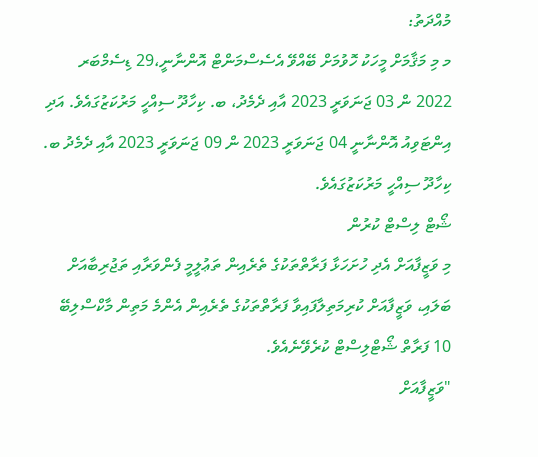މުއްދަތު:
މ މި މަޤާމަށް މީހަކު ހޮވުމަށް ބޭއްވޭ އެސެސްމަންޓް އޮންނާނީ،29 ޑިސެމްބަރ 2022 ން 03 ޖަނަވަރީ 2023 އާއި ދެމެދު، ބ. ކިހާދޫ ސިއްހީ މަރުކަޒުގައެވެ. އަދި އިންޓަވިއު އޮންނާނީ 04 ޖަނަވަރީ 2023 ން 09 ޖަނަވަރީ 2023 އާއި ދެމެދު ބ. ކިހާދޫ ސިއްހީ މަރުކަޒުގައެވެ.
ޝޯޓް ލިސްޓް ކުރުން
މި ވަޒީފާއަށް އެދި ހުށަހަޅާ ފަރާތްތަކުގެ ތެރެއިން ތަޢުލީމީ ފެންވަރާއި ތަޖުރިބާއަށް ބަލައި، ވަޒީފާއަށް ކުރިމަތިލާފައިވާ ފަރާތްތަކުގެ ތެރެއިން އެންމެ މަތިން މާކްސްލިބޭ 10 ފަރާތް ޝޯޓްލިސްޓް ކުރެވޭނެއެވެ.
"ވަޒީފާއަށް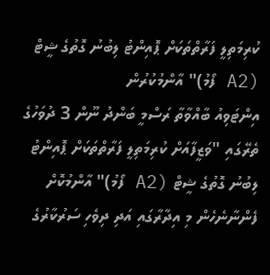ކުރިމަތިލީ ފަރާތްތަކަށް ޕޮއިންޓު ލިބުނު ގޮތުގެ ޝީޓް (A2 ފޯމު)" އާންމުކުރުން
އިންޓަވިއު ބާއްވާތާ ރަސްމީ ބަންދު ނޫން 3 ދުވަހުގެ ތެރޭގައި "ވަޒީފާއަށް ކުރިމަތިލީ ފަރާތްތަކަށް ޕޮއިންޓު ލިބުނު ގޮތުގެ ޝީޓް (A2 ފޯމު)" އާންމުކޮށް ފެންނާނެހެން މި އިދާރާގައި އަދި ދިވެހި ސަރުކާރުގެ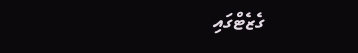ގެޒެޓްގައި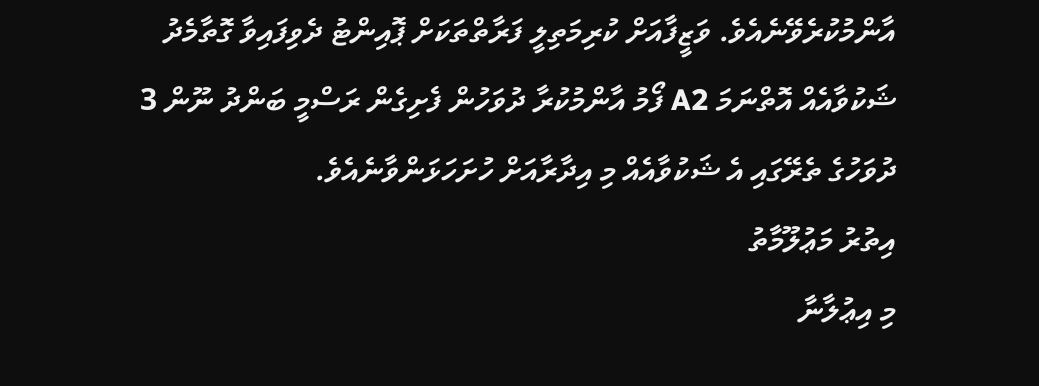އާންމުކުރެވޭނެއެވެ. ވަޒީފާއަށް ކުރިމަތިލީ ފަރާތްތަކަށް ޕޮއިންޓު ދެވިފައިވާ ގޮތާމެދު ޝަކުވާއެއް އޮތްނަމަ A2 ފޯމު އާންމުކުރާ ދުވަހުން ފެށިގެން ރަސްމީ ބަންދު ނޫން 3 ދުވަހުގެ ތެރޭގައި އެ ޝަކުވާއެއް މި އިދާރާއަށް ހުށަހަޅަންވާނެއެވެ.
އިތުރު މަޢުލޫމާތު
މި އިޢުލާނާ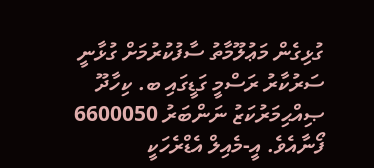ގުޅިގެން މަޢުލޫމާތު ސާފުކުރުމަށް ގުޅާނީ ސަރުކާރު ރަސްމީ ގަޑީގައި ބ. ކިހާދޫ ޞިއްޙިމަރުކަޒު ނަންބަރު 6600050 ފޯނާއެވެ. އީ-މެއިލް އެޑްރެހަކީ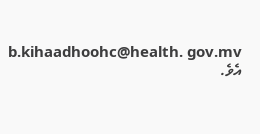b.kihaadhoohc@health. gov.mv  އެވެ.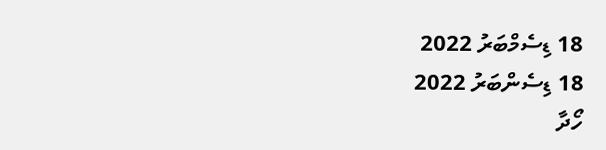18 ޑިސެމްބަރު 2022
18 ޑިސެންބަރު 2022
ހޯދާ